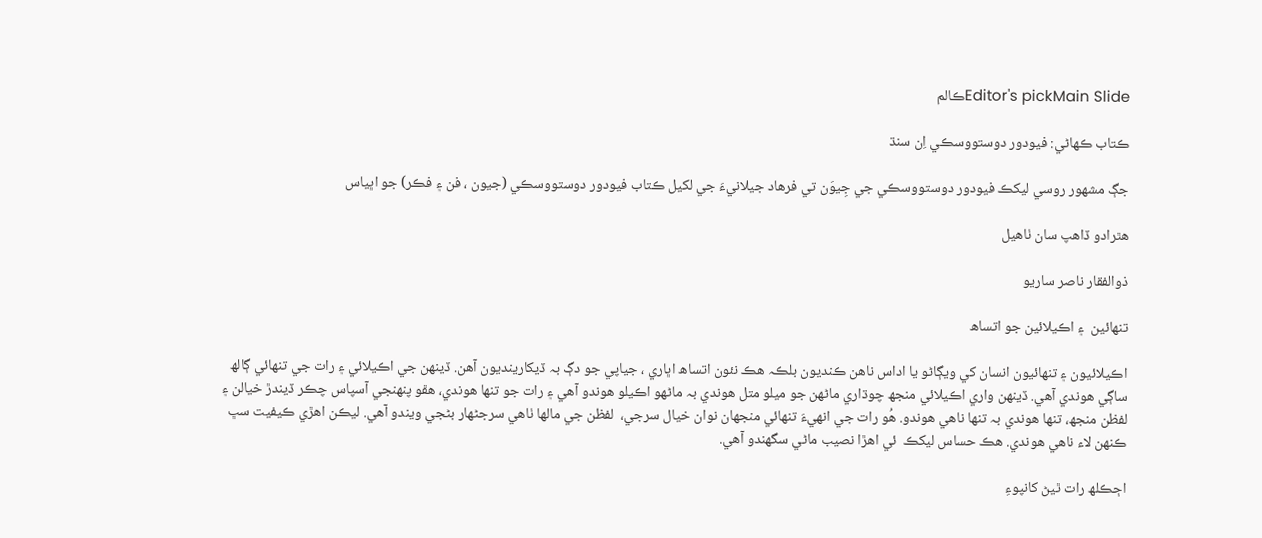Editor's pickMain Slideڪالم

ڪتاب ڪھاڻي: فيودور دوستووسڪي اِن سنڌ

جڳ مشهور روسي ليکڪ فيودور دوستووسڪي جي جِيوَن تي فرهاد جيلانيءَ جي لکيل ڪتاب فيودور دوستووسڪي (جيون ، فن ۽ فڪر) جو اڀياس

ھٿرادو ڏاھپ سان ٺاھيل

ذوالفقار ناصر ساريو

تنهائين  ۽ اڪيلائين جو اتساھ

اڪيلائيون ۽ تنهائيون انسان کي ويڳاڻو يا اداس ناهن ڪنديون بلڪہ هڪ نئون اتساھ اڀاري ، جياپي جو دڳ بہ ڏيکارينديون آهن. ڏينهن جي اڪيلائي ۽ رات جي تنهائي ڳالھ ساڳي هوندي آهي. ڏينهن واري اڪيلائي منجھ چوڌاري ماڻهن جو ميلو متل هوندي بہ ماڻهو اڪيلو هوندو آهي ۽ رات جو تنها هوندي، هڦو پنهنجي آسپاس چڪر ڏيندڙ خيالن ۽ لفظن منجھ، تنها هوندي بہ تنها ناهي هوندو. هُو رات جي انهيءَ تنهائي منجهان نوان خيال سرجي،  لفظن جي مالها ٺاهي سرجڻھار بڻجي ويندو آهي. ليڪن اهڙي ڪيفيت سڀ ڪنهن لاء ناهي هوندي. هڪ حساس ليکڪ  ئي اهڙا نصيب ماڻي سگهندو آهي.

اڄڪلھ رات ٿيڻ کانپوءِ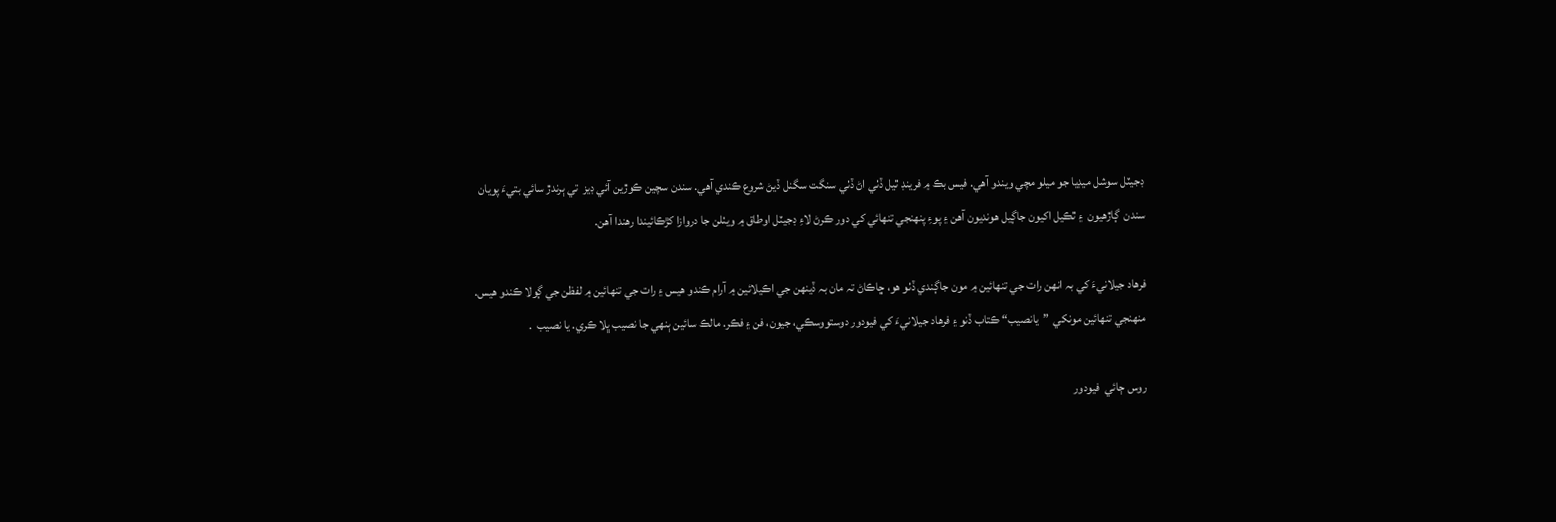ڊجيٽل سوشل ميڊيا جو ميلو مچي ويندو آهي. فيس بڪ ۾ فرينڊ ٿيل ڏٺي اڻ ڏٺي سنگت سگنل ڏيڻ شروع ڪندي آهي. سندن سچين ڪوڙين آئي ڊيز  تي ٻرندڙ سائي بتيءَ پويان سندن  ڳاڙهيون  ۽ ٿڪيل اکيون جاڳيل هونديون آهن ۽ پوءِ پنھنجي تنهائي کي دور ڪرڻ لاءِ ڊجيٽل اوطاق ۾ ويٺلن جا دروازا کڙڪائيندا رھندا آھن.

فرهاد جيلانيءَ کي بہ انھن رات جي تنهائين ۾ مون جاڳندي ڏٺو هو، ڇاڪاڻ تہ مان بہ ڏينهن جي اڪيلائين ۾ آرام ڪندو هيس ۽ رات جي تنهائين ۾ لفظن جي ڳولا ڪندو هيس. منهنجي تنهائين مونکي  ”يانصيب“ ڪتاب ڏنو ۽ فرهاد جيلانيءَ کي فيودور دوستووسڪي، جيون، فن ۽ فڪر. مالڪ سائين ٻنهي جا نصيب ڀلا ڪري. يا نصيب  .

روس ڄائي  فيودور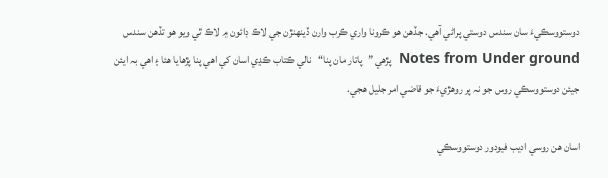دوستووسڪيءَ سان سندس دوستي پراڻي آهي. جڏهن هو ڪرونا واري ڪرب وارن ڏينهنڙن جي لاڪ ڊائون ۾ لاڪ ٿي ويو هو تڏهن سندس Notes from Under ground  پڙهي ”پاتار مان پنا“   نالي ڪتاب ڪڍي اسان کي اهي پنا پڙهايا هئا ۽ اهي بہ ايئن جيئن دوستووسڪي روس جو نہ پر روهڙيءَ جو قاضي امر جليل هجي.

اسان هن روسي اديب فيودور دوستووسڪي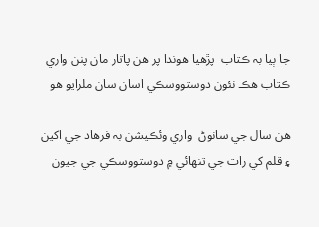جا ٻيا بہ ڪتاب  پڙهيا هوندا پر هن پاتار مان پنن واري ڪتاب هڪ نئون دوستووسڪي اسان سان ملرايو هو

هن سال جي سانوڻ  واري وئڪيشن بہ فرهاد جي اکين ۽ قلم کي رات جي تنهائي ۾ دوستووسڪي جي جيون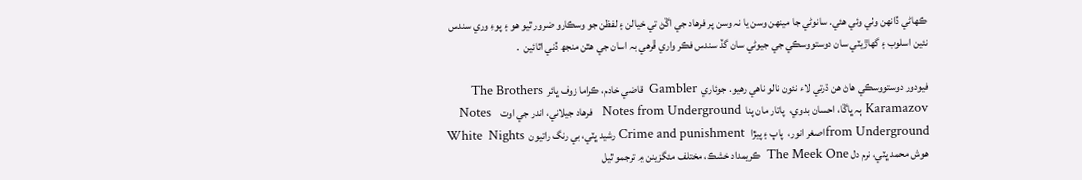ڪهاڻي ڏانهن وٺي وئي هئي. سانوڻي جا مينهن وسن يا نہ وسن پر فرهاد جي اڱڻ تي خيالن ۽ لفظن جو وسڪارو ضرور ٿيو هو ۽ پوءِ وري سندس نئين اسلوب ۽ گهاڙيٽي سان دوستووسڪي جي جيوڻي سان گڏ سندس فڪر واري ڦرهي بہ اسان جي هٿن منجھ ڏني اٿائين  .

فيودور دوستووسڪي هاڻ هن ڌرتي لاء نئون نالو ناهي رهيو. جوئاري  Gambler  قاضي خادم، ڪراما زوف ڀائر  The Brothers Karamazov ٻہ ڀاڱا، احسان بدوي،  پاتار مان پنا  Notes from Underground   فرهاد جيلاني، اندر جي اوت    Notes from Undergroundاصغر انور،  پاپ ۽ پيڙا   Crime and punishment رشيد ڀٽي، بي رنگ راتيون  White  Nights  هوش محمد ڀٽي، نرم دل The Meek One  ڪريمداد خشڪ، مختلف مئگزينن ۾ ترجمو ٿيل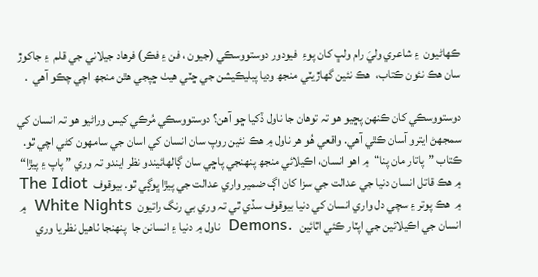ڪهاڻيون  ۽ شاعري وليَ رام ولڀ کان پوءِ  فيودور دوستووسڪي (جيون ، فن ۽ فڪر) فرهاد جيلاني جي قلم  ۽ جاکوڙ سان هڪ نئون ڪتاب،  هڪ نئين گهاڙيٽي منجھ وديا پبليڪيشن جي ڇٽي هيٺ ڇپجي هٿن منجھ اچي چڪو آهي  .

دوستووسڪي کان ڪنھن پڇيو ھو تہ توهان جا ناول ڏکيا ڇو آهن؟ دوستووسڪي مُرڪي کيس وراڻيو هو تہ انسان کي سمجهڻ ايترو آسان ڪٿي آهي. واقعي هُو هر ناول ۾ هڪ نئين روپ سان انسان کي اسان جي سامهون کڻي اچي ٿو. ڪتاب ”پاتار مان پنا“  ۾ اهو انسان، اڪيلائي منجھ پنهنجي پاڇي سان ڳالهائيندو نظر ايندو تہ وري ” پاپ ۽ پيڙا“  ۾ هڪ قاتل انسان دنيا جي عدالت جي سزا کان اڳ ضمير واري عدالت جي پيڙا ڀوڳي ٿو. بيوقوف  The Idiot  ۾  هڪ پوتر ۽ سچي دل واري انسان کي دنيا بيوقوف سڏي ٿي تہ وري بي رنگ راتيون  White Nights  ۾ انسان جي اڪيلائين جي اپٽار ڪئي اٿائين   .Demons  ناول ۾ دنيا ۽ انسانن جا  پنهنجا ٺاهيل نظريا وري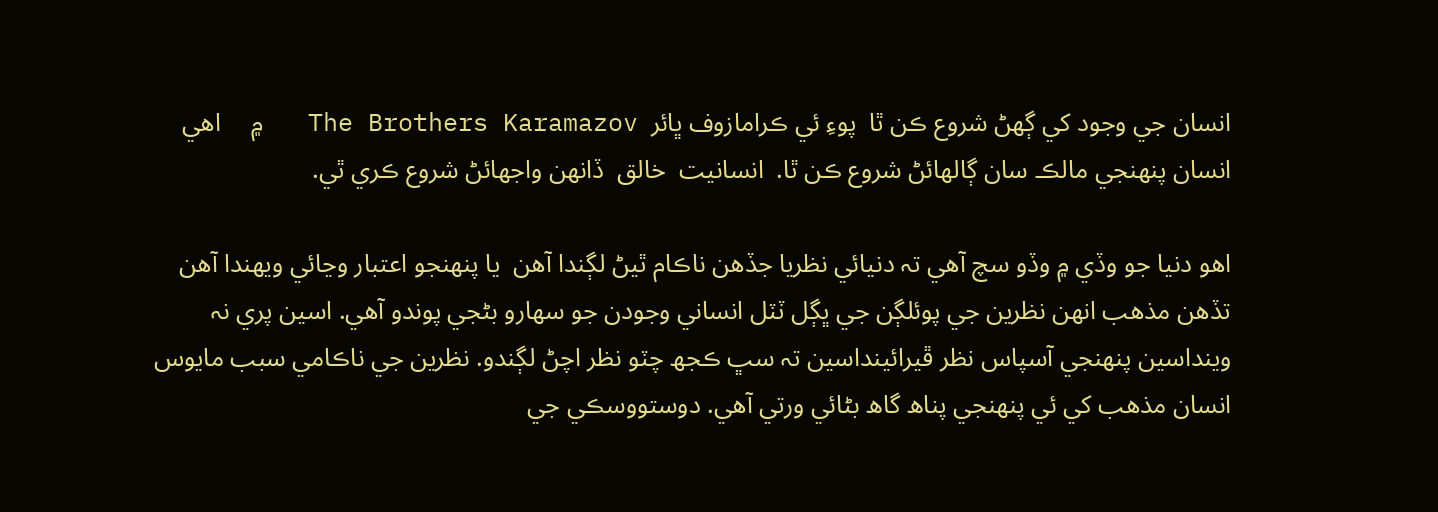انسان جي وجود کي ڳهڻ شروع ڪن ٿا  پوءِ ئي ڪرامازوف ڀائر  The Brothers Karamazov   ۾  اهي انسان پنهنجي مالڪ سان ڳالهائڻ شروع ڪن ٿا.  انسانيت  خالق  ڏانهن واجھائڻ شروع ڪري ٿي.

اهو دنيا جو وڏي ۾ وڏو سچ آهي تہ دنيائي نظريا جڏهن ناڪام ٿيڻ لڳندا آهن  يا پنهنجو اعتبار وڃائي ويهندا آهن تڏهن مذهب انهن نظرين جي پوئلڳن جي ڀڳل ٽٽل انساني وجودن جو سهارو بڻجي پوندو آهي. اسين پري نہ وينداسين پنهنجي آسپاس نظر ڦيرائينداسين تہ سڀ ڪجھ چٽو نظر اچڻ لڳندو. نظرين جي ناڪامي سبب مايوس انسان مذهب کي ئي پنهنجي پناھ گاھ بڻائي ورتي آهي. دوستووسڪي جي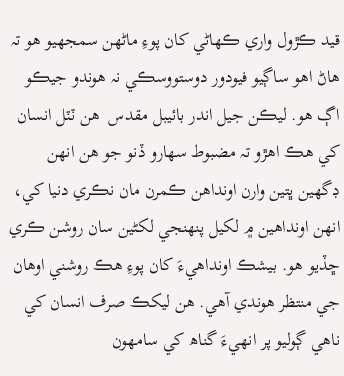قيد ڪڙول واري ڪهاڻي کان پوءِ ماڻهن سمجھيو ھو تہ هاڻ اهو ساڳيو فيودور دوستووسڪي نہ هوندو جيڪو اڳ هو. ليڪن جيل اندر بائيبل مقدس  هن ٽٽل انسان کي هڪ اهڙو تہ مضبوط سهارو ڏنو جو هن انهن ڊگهين ڀتين وارن اونداهن ڪمرن مان نڪري دنيا کي، انھن اونداهين ۾ لکيل پنهنجي لکڻين سان روشن ڪري ڇڏيو هو. بيشڪ اونداهيءَ کان پوءِ هڪ روشني اوهان جي منتظر هوندي آهي. هن ليکڪ صرف انسان کي ناهي ڳوليو پر انهيءَ گناھ کي سامهون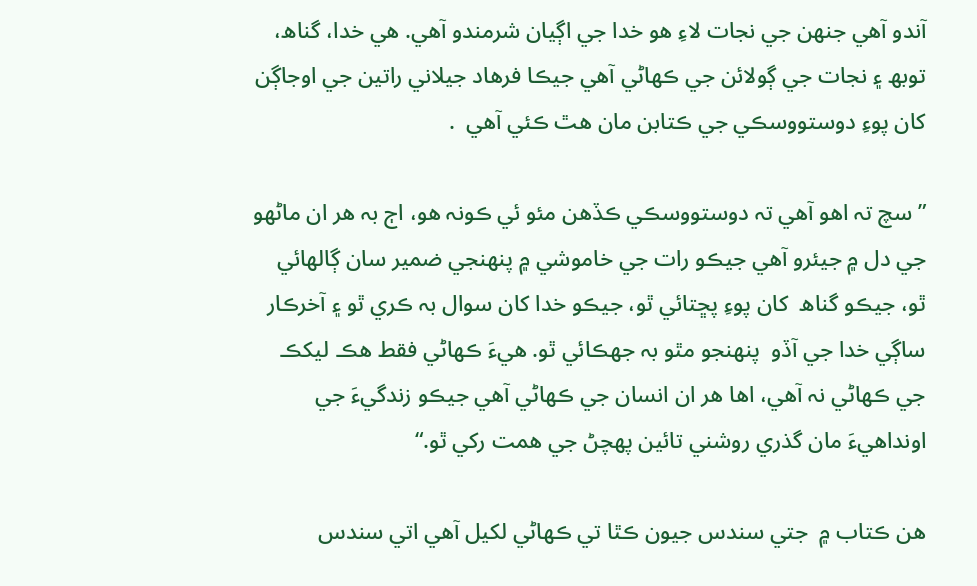آندو آهي جنهن جي نجات لاءِ هو خدا جي اڳيان شرمندو آهي. هي خدا، گناھ، توبھ ۽ نجات جي ڳولائن جي ڪهاڻي آهي جيڪا فرهاد جيلاني راتين جي اوجاڳن کان پوءِ دوستووسڪي جي ڪتابن مان هٿ ڪئي آهي  .

” سچ تہ اهو آهي تہ دوستووسڪي ڪڏهن مئو ئي ڪونہ هو، اڄ بہ هر ان ماڻهو جي دل ۾ جيئرو آهي جيڪو رات جي خاموشي ۾ پنهنجي ضمير سان ڳالهائي ٿو، جيڪو گناھ  کان پوءِ پڇتائي ٿو، جيڪو خدا کان سوال بہ ڪري ٿو ۽ آخرڪار ساڳي خدا جي آڏو  پنهنجو مٿو بہ جهڪائي ٿو. هيءَ ڪهاڻي فقط هڪ ليکڪ جي ڪهاڻي نہ آهي، اها هر ان انسان جي ڪهاڻي آهي جيڪو زندگيءَ جي اونداهيءَ مان گذري روشني تائين پهچڻ جي همت رکي ٿو.“

هن ڪتاب ۾  جتي سندس جيون ڪٿا تي ڪهاڻي لکيل آهي اتي سندس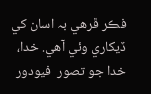فڪر ڦرهي بہ اسان کي ڏيکاري وئي آهي. خدا، خدا جو تصور  فيودور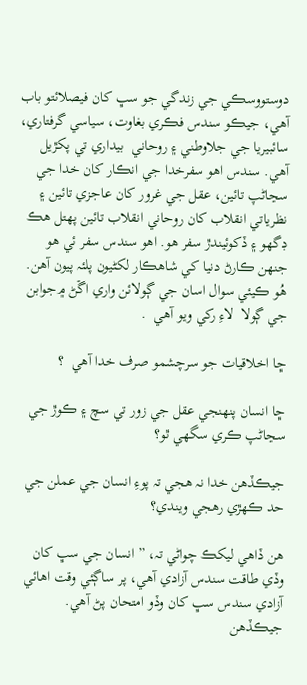دوستووسڪي جي زندگي جو سڀ کان فيصلائتو باب آهي، جيڪو سندس فڪري بغاوت، سياسي گرفتاري، سائبيريا جي جلاوطني ۽ روحاني  بيداري تي پکڙيل آهي. سندس اهو سفرخدا جي انڪار کان خدا جي سڃاڻپ تائين، عقل جي غرور کان عاجزي تائين ۽ نظرياتي انقلاب کان روحاني انقلاب تائين پهتل هڪ ڊگهو ۽ ڏکوئيندڙ سفر هو. اهو سندس سفر ئي هو جنهن ڪارڻ دنيا کي شاهڪار لکڻيون پلئہ پيون آهن. هُو ڪيئي سوال اسان جي ڳولائن واري اڱڻ ۾جوابن جي ڳولا  لاءِ رکي ويو آهي  .

ڇا اخلاقيات جو سرچشمو صرف خدا آهي  ؟

ڇا انسان پنهنجي عقل جي زور تي سچ ۽ ڪوڙ جي سڃاڻپ ڪري سگهي ٿو؟

جيڪڏهن خدا نہ هجي تہ پوءِ انسان جي عملن جي حد ڪهڙي رهجي ويندي؟

هن ڏاھي ليکڪ چواڻي تہ، ” انسان جي سڀ کان وڏي طاقت سندس آزادي آهي، پر ساڳئي وقت اهائي آزادي سندس سڀ کان وڏو امتحان پڻ آهي. جيڪڏهن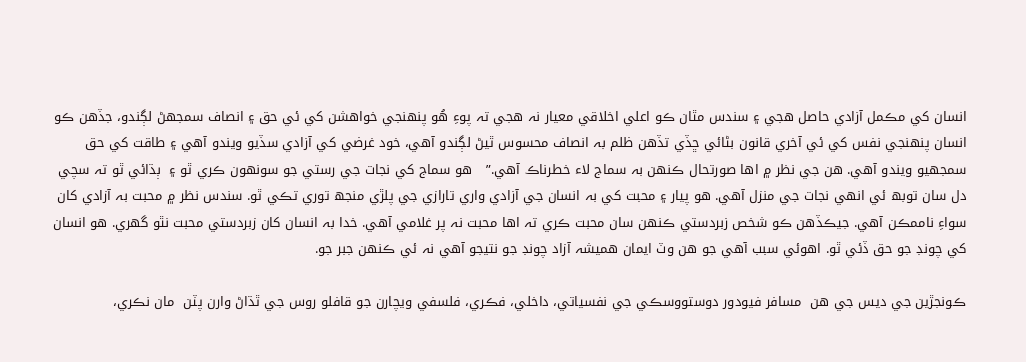انسان کي مڪمل آزادي حاصل هجي ۽ سندس مٿان ڪو اعلي اخلاقي معيار نہ ھجي تہ پوءِ ھُو پنھنجي خواهشن کي ئي حق ۽ انصاف سمجھڻ لڳندو، جڏهن ڪو انسان پنهنجي نفس کي ئي آخري قانون بڻائي ڇڏي تڏهن ظلم بہ انصاف محسوس ٿيڻ لڳندو آهي، خود غرضي کي آزادي سڏيو ويندو آهي ۽ طاقت کي حق سمجھيو ويندو آهي. هن جي نظر ۾ اها صورتحال ڪنهن بہ سماج لاء خطرناڪ آهي.”   هو سماج کي نجات جي رستي جو سونهون ڪري ٿو ۽  ٻڌائي ٿو تہ سچي دل سان توبھ ئي انهي نجات جي منزل آهي. هو پيار ۽ محبت کي بہ انسان جي آزادي واري تارازي جي پلڙي منجھ توري تڪي ٿو. سندس نظر ۾ محبت بہ آزادي کان سواءِ ناممڪن آهي. جيڪڏهن ڪو شخص زبردستي ڪنهن سان محبت ڪري تہ اها محبت نہ پر غلامي آهي. خدا بہ انسان کان زبردستي محبت نٿو گهري. هو انسان کي چونڊ جو حق ڏئي ٿو. اهوئي سبب آهي جو هن وٽ ايمان ھميشہ آزاد چونڊ جو نتيجو آهي نہ ئي ڪنهن جبر جو.

ڪونجڙين جي ديس جي هن  مسافر فيودور دوستووسڪي جي نفسياتي، داخلي، فڪري، فلسفي ويچارن جو قافلو روس جي ٿڌاڻ وارن پٽن  مان نڪري،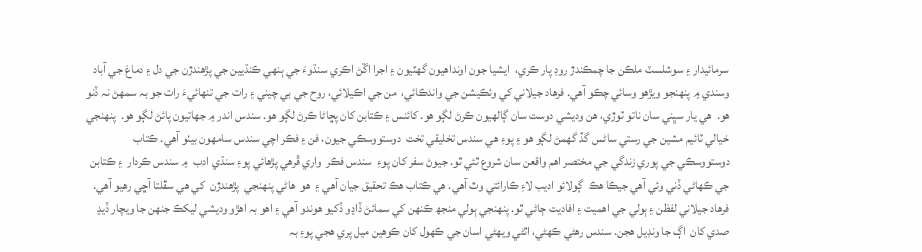سرمائيدار ۽ سوشلسٽ ملڪن جا چمڪندڙ روڊ پار ڪري،  ايشيا جون اونداهيون گهٽيون ۽ اجرا اڱڻ اڪري سنڌوءَ جي ٻنهي ڪنڌيين جي پڙهندڙن جي دل ۽ دماغ جي آباد وسندي ۾ پنهنجو ويڙھو وسائي چڪو آهي. فرهاد جيلاني کي وئڪيشن جي واندڪائي،  من جي اڪيلائي، روح جي بي چيني ۽ رات جي تنهائيءَ رات جو بہ سمهڻ نہ ڏنو هو.  هي يار سڀني سان ناتو ٽوڙي، هن وديشي دوست سان ڳالهيون ڪرڻ لڳو هو. کائنس ۽ ڪتابن کان پڇاڻا ڪرڻ لڳو هو. سندس اندر ۾ جهاتيون پائڻ لڳو هو.  پنهنجي خيالي ٽائيم مشين جي رستي ساڻس گڏ گهمڻ لڳو هو ۽ پوءِ هي سندس تخليقي تخت  دوستووسڪي جيون، فن ۽ فڪر اچي سندس سامهون بيٺو آهي. ڪتاب دوستووسڪي جي پوري زندگي جي مختصر اهم واقعن سان شروع ٿئي ٿو. جيوڻ سفر کان پوءِ  سندس فڪر  واري ڦرهي پڙهائي پوءِ سنڌي ادب  ۾ سندس ڪردار  ۽ ڪتابن جي ڪهاڻي ڏني وئي آهي جيڪا هڪ  ڳولائو اديب لاءِ ڪارائتي وٿ آهي. هي ڪتاب هڪ تحقيق جيان آهي ۽  هو  هاڻي پنهنجي  پڙهندڙن  کي هي سڦلتا آڇي رهيو آهي.  فرهاد جيلاني لفظن ۽ ٻولي جي اهميت ۽ افاديت ڄاڻي ٿو. پنهنجي ٻولي منجھ ڪنهن کي سمائڻ ڏاڍو ڏکيو هوندو آهي ۽ اھو بہ اهڙو وديشي ليکڪ جنهن جا ويچار ڏيڍ صدي کان  اڳ جا ونڊيل هجن. سندس رهڻي ڪهڻي، اٿڻي ويهڻي اسان جي ڪهول کان ڪوهين ميل پري هجي پوءِ بہ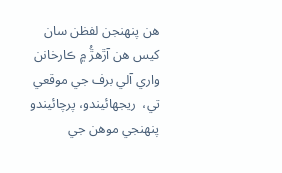هن پنهنجن لفظن سان کيس هن آڙهڙُ ۾ ڪارخانن واري آلي برف جي موقعي تي،  ريجهائيندو، پرچائيندو پنهنجي موهن جي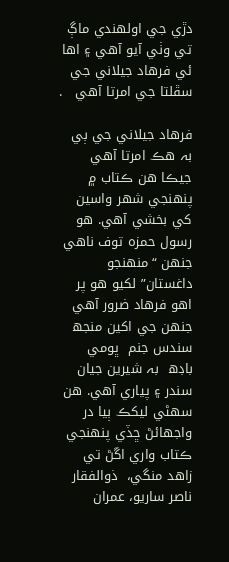دڙي جي اولهندي ماڳ تي وٺي آيو آهي ۽ اها ئي فرهاد جيلاني جي سڦلتا جي امرتا آهي   .

فرهاد جيلاني جي ٻي بہ هڪ امرتا آهي جيڪا هن ڪتاب ۾ پنهنجي شھر واسين کي بخشي آهي. هو رسول حمزہ توف ناهي جنهن “منھنجو داغستان” لکيو هو پر اهو فرهاد ضرور آهي جنهن جي اکين منجھ سندس جنم  ڀومي باڊھ  بہ شيرين جيان سندر ۽ پياري آهي. هن سهڻي ليکڪ ٻيا در واجھائڻ ڇڏي پنهنجي ڪتاب واري اڱڻ تي زاهد منگي،  ذوالفقار ناصر ساريو، عمران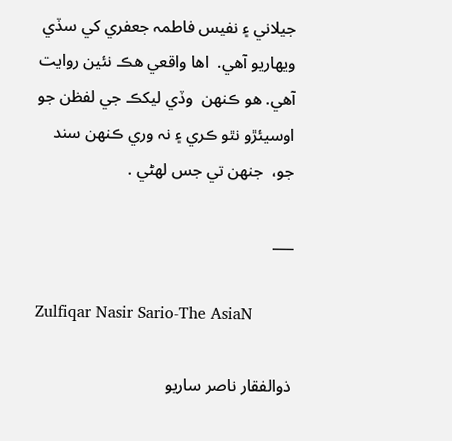جيلاني ۽ نفيس فاطمہ جعفري کي سڏي ويهاريو آهي.  اها واقعي هڪ نئين روايت آهي. هو ڪنهن  وڏي ليکڪ جي لفظن جو اوسيئڙو نٿو ڪري ۽ نہ وري ڪنهن سند جو،  جنهن تي جس لهڻي .

___

Zulfiqar Nasir Sario-The AsiaN

ذوالفقار ناصر ساريو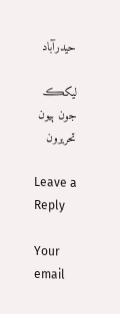حيدرآباد

ليکڪ جون ٻيون تحريرون

Leave a Reply

Your email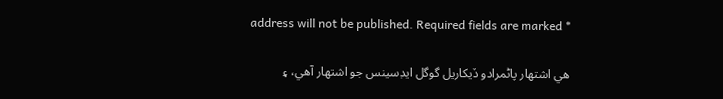address will not be published. Required fields are marked *

هي اشتهار پاڻمرادو ڏيکاريل گوگل ايڊسينس جو اشتهار آهي، ۽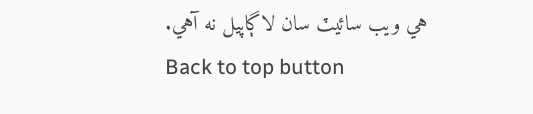هي ويب سائيٽ سان لاڳاپيل نه آهي.
Back to top button